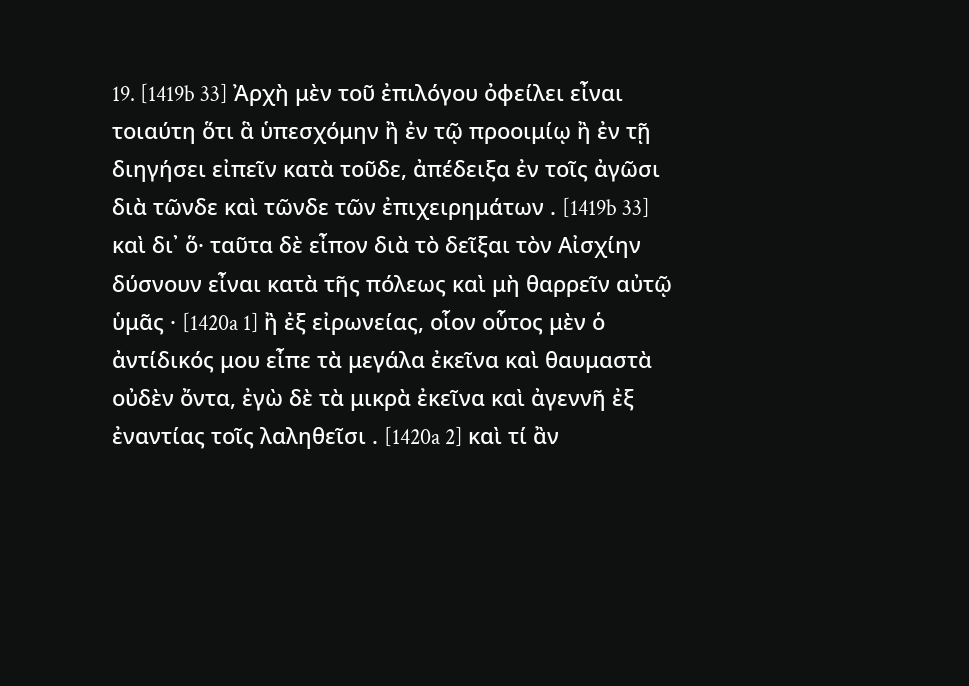19. [1419b 33] Ἀρχὴ μὲν τοῦ ἐπιλόγου ὀφείλει εἶναι τοιαύτη ὅτι ἃ ὑπεσχόμην ἢ ἐν τῷ προοιμίῳ ἢ ἐν τῇ διηγήσει εἰπεῖν κατὰ τοῦδε, ἀπέδειξα ἐν τοῖς ἀγῶσι διὰ τῶνδε καὶ τῶνδε τῶν ἐπιχειρημάτων . [1419b 33] καὶ δι᾽ ὅ· ταῦτα δὲ εἶπον διὰ τὸ δεῖξαι τὸν Αἰσχίην δύσνουν εἶναι κατὰ τῆς πόλεως καὶ μὴ θαρρεῖν αὐτῷ ὑμᾶς · [1420a 1] ἢ ἐξ εἰρωνείας, οἷον οὗτος μὲν ὁ ἀντίδικός μου εἶπε τὰ μεγάλα ἐκεῖνα καὶ θαυμαστὰ οὐδὲν ὄντα, ἐγὼ δὲ τὰ μικρὰ ἐκεῖνα καὶ ἀγεννῆ ἐξ ἐναντίας τοῖς λαληθεῖσι . [1420a 2] καὶ τί ἂν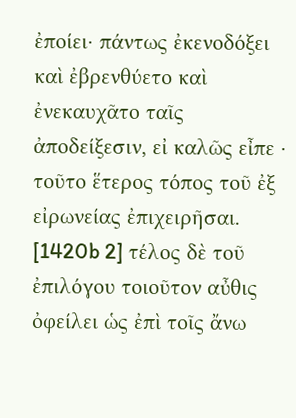ἐποίει· πάντως ἐκενοδόξει καὶ ἐβρενθύετο καὶ ἐνεκαυχᾶτο ταῖς ἀποδείξεσιν, εἰ καλῶς εἶπε · τοῦτο ἕτερος τόπος τοῦ ἐξ εἰρωνείας ἐπιχειρῆσαι. [1420b 2] τέλος δὲ τοῦ ἐπιλόγου τοιοῦτον αὖθις ὀφείλει ὡς ἐπὶ τοῖς ἄνω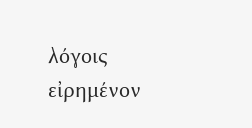λόγοις εἰρημένον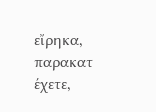εἴρηκα, παρακατ έχετε,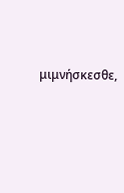μιμνήσκεσθε,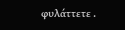φυλάττετε .